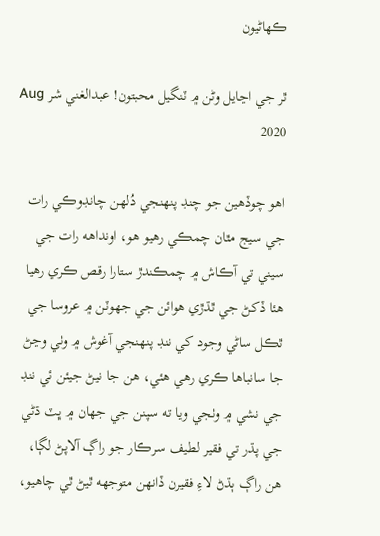ڪهاڻيون

ٿر جي اڃايل وڻن ۾ ٽنگيل محبتون! عبدالغني شر Aug 2020

اهو چوڏهين جو چنڊ پنهنجي دُلهن چانڊوڪي رات جي سيج مٿان چمڪي رهيو هو، اونداهه رات جي سيني تي آڪاش ۾ چمڪندڙ ستارا رقص ڪري رهيا هئا ڏکڻ جي ٿڌڙي هوائن جي جهوٽن ۾ عروسا جي ٿڪل ساڻي وجود کي ننڊ پنهنجي آغوش ۾ وٺي وڃڻ جا سانباها ڪري رهي هئي، هن جا نيڻ جيئن ئي ننڊ جي نشي ۾ وٺجي ويا ته سپنن جي جهان ۾ ڀٽ ڌڻي جي پڌر تي فقير لطيف سرڪار جو راڳ آلاپڻ لڳا، هن راڳ ٻڌڻ لاءِ فقيرن ڏانهن متوجهه ٿيڻ ٿي چاهيو،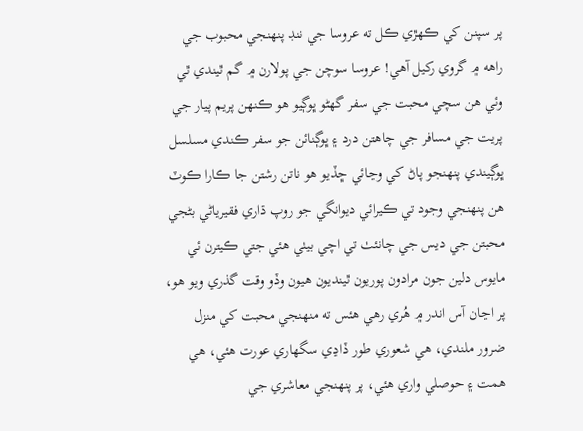پر سپنن کي ڪهڙي ڪل ته عروسا جي ننڊ پنهنجي محبوب جي راهه ۾ گروي رکيل آھي! عروسا سوچن جي پولارن ۾ گم ٿيندي ٿي وئي هن سچي محبت جي سفر گهڻو ڀوڳيو هو ڪنهن پريم پيار جي پريت جي مسافر جي چاهتن درد ۽ ڀوڳنائن جو سفر ڪندي مسلسل ڀوڳيندي پنهنجو پاڻ کي وڃائي ڇڏيو هو ناتن رشتن جا ڪارا ڪوٽ هن پنهنجي وجود تي ڪيرائي ديوانگي جو روپ ڌاري فقيرياڻي بڻجي محبتن جي ديس جي چانئٺ تي اچي بيٺي هئي جتي ڪيترن ئي مايوس دلين جون مرادون پوريون ٿينديون هيون وڏو وقت گذري ويو هو، پر اڃان آس اندر ۾ هُري رهي هئس ته منهنجي محبت کي منزل ضرور ملندي، هي شعوري طور ڏاڍي سگهاري عورت هئي، هي همت ۽ حوصلي واري هئي، پر پنهنجي معاشري جي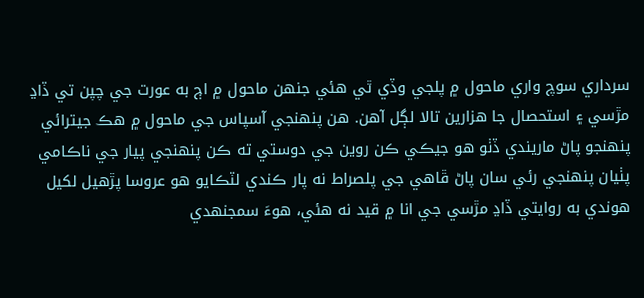سرداري سوچ واري ماحول ۾ پلجي وڏي ٿي هئي جنهن ماحول ۾ اڄ به عورت جي چپن تي ڏاڍ مڙسي ۽ استحصال جا هزارين تالا لڳل آهن. هن پنهنجي آسپاس جي ماحول ۾ هڪ جيترائي پنهنجو پاڻ ماريندي ڏٺو هو جيڪي ڪن روين جي دوستي ته ڪن پنهنجي پيار جي ناڪامي پٺيان پنهنجي رئي سان پاڻ ڦاهي جي پلصراط نه پار ڪندي لٽڪايو هو عروسا پڙهيل لکيل هوندي به روايتي ڏاڍ مڙسي جي انا ۾ قيد نه هئي، هوءَ سمجنهدي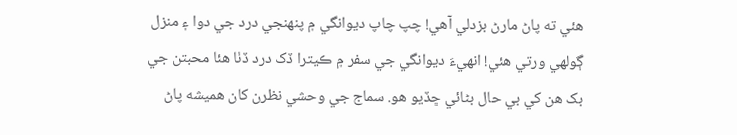هئي ته پاڻ مارڻ بزدلي آھي! چپ چاپ ديوانگي ۾ پنهنجي درد جي دوا ۽ منزل ڳولهي ورتي هئي! انهيءَ ديوانگي جي سفر ۾ ڪيترا ڏک درد ڏٺا هئا محبتن جي بک هن کي بي حال بڻائي ڇڏيو هو. سماج جي وحشي نظرن کان هميشه پاڻ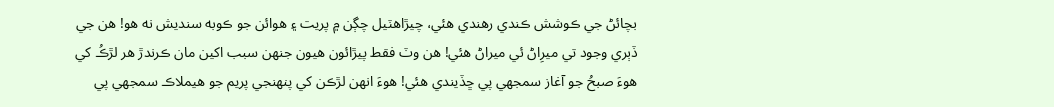بچائڻ جي ڪوشش ڪندي رهندي هئي، چيڙاھٽيل چڳن ۾ پريت ۽ هوائن جو ڪوبه سنديش نه هو! هن جي ڏٻري وجود تي ميرِاڻ ئي ميراڻ هئي! هن وٽ فقط پيڙائون هيون جنهن سبب اکين مان ڪرندڙ هر لڙڪُ کي هوءَ صبحُ جو آغاز سمجهي پي ڇڏيندي هئي! هوءَ انهن لڙڪن کي پنهنجي پريم جو هيملاڪ سمجهي پي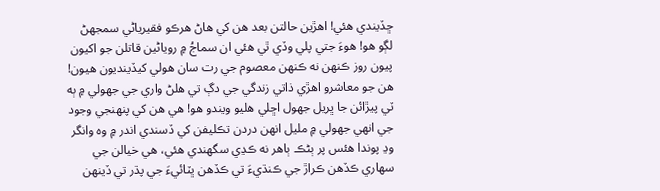ڇڏيندي هئي! اهڙين حالتن بعد هن کي هاڻ هرڪو فقيرياڻي سمجهڻ لڳو هو! هوءَ جتي پلي وڏي ٿي هئي ان سماجُ ۾ روياڻين قاتلن جو اکيون پيون روز ڪنهن نه ڪنهن معصوم جي رت سان هولي کيڏينديون هيون! هن جو معاشرو اهڙي ذاتي زندگي جي دڳ تي هلڻ واري جي جهولي ۾ ٻه ٽي پيڙائن جا ڀريل جهول اڇلي هليو ويندو هو! هي هن کي پنهنجي وجود جي انهي جهولي ۾ مليل انهن دردن تڪليفن کي ڏسندي اندر ۾ وہ وانگر وڍ پوندا هئس پر ٻڻڪ ٻاهر نه ڪڍي سگهندي هئي، هي خيالن جي سهاري ڪڏھن ڪراڙ جي ڪنڌيءَ تي ڪڏهن ڀٽائيءَ جي پڌر تي ڏينهن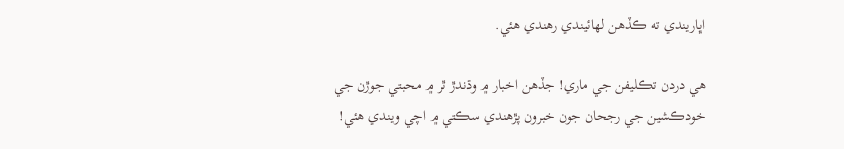اڀاريندي ته ڪڏھن لهائيندي رهندي هئي.

هي دردن تڪليفن جي ماري! جڏھن اخبار ۾ وڌندڙ ٿر ۾ محبتي جوڙن جي خودڪشين جي رجحان جون خبرون پڙھندي سڪتي ۾ اچي ويندي هئي!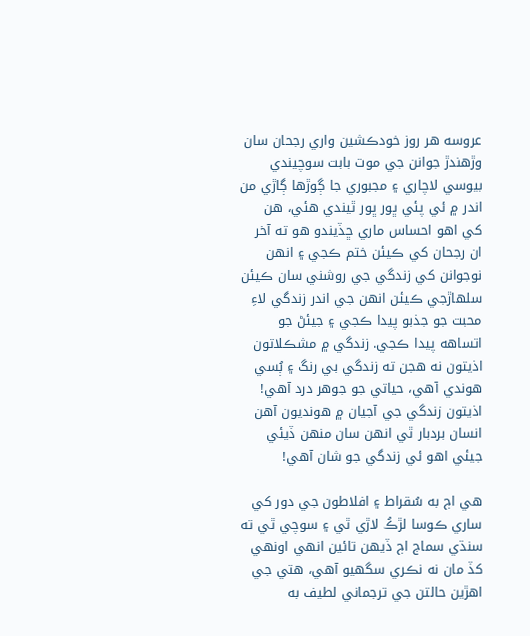عروسه هر روز خودڪشين واري رجحان سان وڙهندڙ جوانن جي موت بابت سوچيندي بيوسي لاچاري ۽ مجبوري جا ڳوڙها ڳاڙي من اندر ۾ ئي پئي ڀور ڀور ٿيندي هئي، هن کي اهو احساس ماري ڇڏيندو هو ته آخر ان رجحان کي ڪيئن ختم ڪجي ۽ انهن نوجوانن کي زندگي جي روشني سان ڪيئن سلهاڙجي ڪيئن انهن جي اندر زندگي لاءِ محبت جو جذبو پيدا ڪجي ۽ جيئڻ جو اتساهه پيدا ڪجي. زندگي ۾ مشڪلاتون اذيتون نه هجن ته زندگي بي رنگ ۽ ٻُسي هوندي آھي، حياتي جو جوهر درد آهي! اذيتون زندگي جي آجيان ۾ هونديون آھن انسان بردبار ٿي انهن سان منهن ڏيئي جيئي اهو ئي زندگي جو شان آهي!

هي اڄ به سُقراط ۽ افلاطون جي دور کي ساري ڪوسا لڙڪُ لاڙي ٿي ۽ سوچي ٿي ته سنڌي سماج اڄ ڏيهن تائين انهي اونهي کڏ مان نه نڪري سگهيو آھي، هتي جي اهڙين حالتن جي ترجماني لطيف به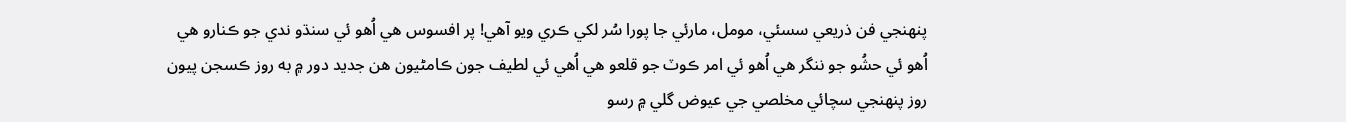پنهنجي فن ذريعي سسئي، مومل، مارئي جا پورا سُر لکي ڪري ويو آهي! پر افسوس هي اُھو ئي سنڌو ندي جو ڪنارو هي اُھو ئي حشُو جو ننگر هي اُھو ئي امر ڪوٽ جو قلعو هي اُھي ئي لطيف جون ڪامڻيون هن جديد دور ۾ به روز ڪسجن پيون روز پنهنجي سچائي مخلصي جي عيوض گلي ۾ رسو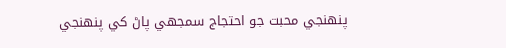پنهنجي محبت جو احتجاج سمجهي پاڻ کي پنهنجي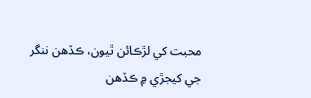محبت کي لڙڪائن ٿيون، ڪڏھن ننگر جي کيجڙي ۾ ڪڏھن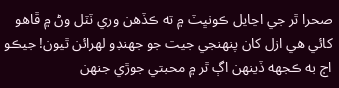صحرا ٿر جي اڃايل ڪونڀٽ ۾ ته ڪڏھن وري ٽٽل وڻ ۾ ڦاھو کائي هي ازل کان پنهنجي جيت جو جهنڊو لهرائن ٿيون! جيڪو اڄ به ڪجهه ڏينهن اڳ ٿر ۾ محبتي جوڙي جنهن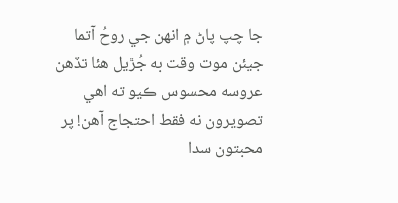جا چپ پاڻ ۾ انهن جي روحُ آتما جيئن موت وقت به جُڙيل هئا تڏھن عروسه محسوس ڪيو ته اهي تصويرون نه فقط احتجاج آهن! پر محبتون سدا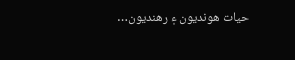حيات هونديون ۽ رهنديون…